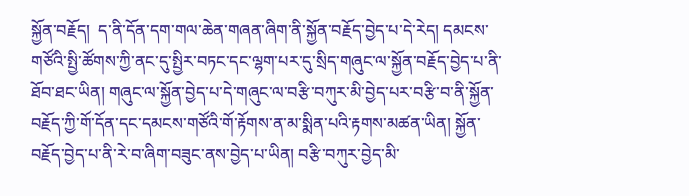སྐྱོན་བརྗོད།  ད་ནི་དོན་དག་གལ་ཆེན་གཞན་ཞིག་ནི་སྐྱོན་བརྗོད་བྱེད་པ་དེ་རེད། དམངས་གཙོའི་སྤྱི་ཚོགས་ཀྱི་ནང་དུ་སྤྱིར་བཏང་དང་ལྷག་པར་དུ་སྲིད་གཞུང་ལ་སྐྱོན་བརྗོད་བྱེད་པ་ནི་ཐོབ་ཐང་ཡིན། གཞུང་ལ་སྐྱོན་བྱེད་པ་དེ་གཞུང་ལ་བརྩི་བཀུར་མི་བྱེད་པར་བརྩི་བ་ནི་སྐྱོན་བརྗོད་ཀྱི་གོ་དོན་དང་དམངས་གཙོའི་གོ་རྟོགས་ན་མ་སྨིན་པའི་རྟགས་མཚན་ཡིན། སྐྱོན་བརྗོད་བྱེད་པ་ནི་རེ་བ་ཞིག་བཟུང་ནས་བྱེད་པ་ཡིན། བརྩི་བཀུར་བྱེད་མི་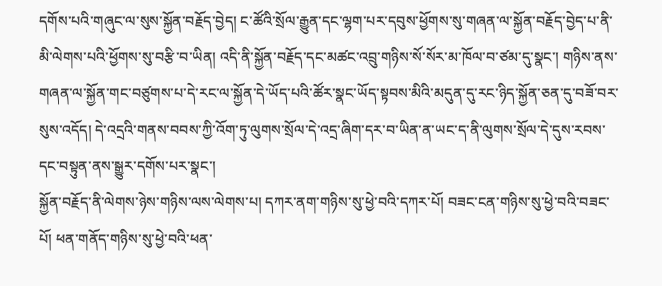དགོས་པའི་གཞུང་ལ་སུས་སྐྱོན་བརྗོད་བྱེད། ང་ཚོའི་སྲོལ་རྒྱུན་དང་ལྷག་པར་དབུས་ཕྱོགས་སུ་གཞན་ལ་སྐྱོན་བརྗོད་བྱེད་པ་ནི་མི་ལེགས་པའི་ཕྱོགས་སུ་བརྩི་བ་ཡིན། འདི་ནི་སྐྱོན་བརྗོད་དང་མཚང་འབྲུ་གཉིས་སོ་སོར་མ་ཁོལ་བ་ཙམ་དུ་སྣང་། གཉིས་ནས་གཞན་ལ་སྐྱོན་གང་བཙུགས་པ་དེ་རང་ལ་སྐྱོན་དེ་ཡོད་པའི་ཚོར་སྣང་ཡོད་སྟབས་མིའི་མདུན་དུ་རང་ཉིད་སྐྱོན་ཅན་དུ་བཟོ་བར་སུས་འདོད། དེ་འདྲའི་གནས་བབས་ཀྱི་འོག་ཏུ་ལུགས་སྲོལ་དེ་འདྲ་ཞིག་དར་བ་ཡིན་ན་ཡང་ད་ནི་ལུགས་སྲོལ་དེ་དུས་རབས་དང་བསྟུན་ནས་སྒྱུར་དགོས་པར་སྣང་།
སྐྱོན་བརྗོད་ནི་ལེགས་ཉེས་གཉིས་ལས་ལེགས་པ། དཀར་ནག་གཉིས་སུ་ཕྱེ་བའི་དཀར་པོ། བཟང་ངན་གཉིས་སུ་ཕྱེ་བའི་བཟང་པོ། ཕན་གནོད་གཉིས་སུ་ཕྱེ་བའི་ཕན་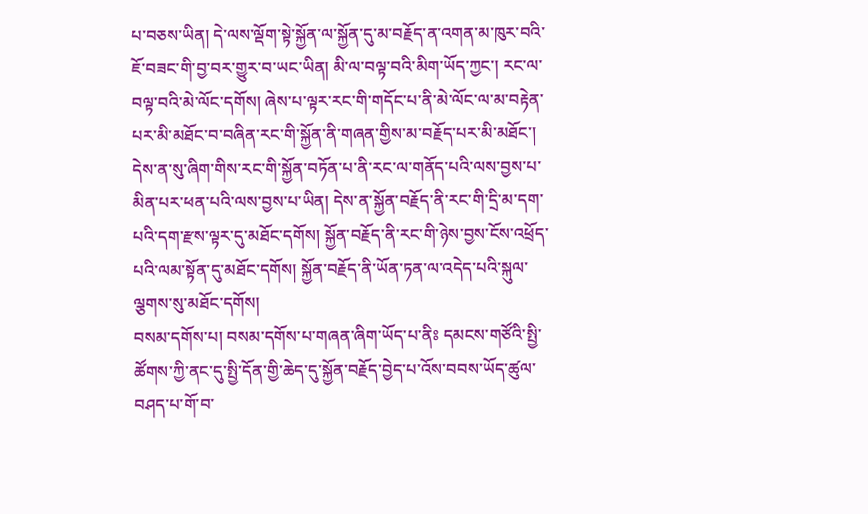པ་བཅས་ཡིན། དེ་ལས་ལྡོག་སྟེ་སྐྱོན་ལ་སྐྱོན་དུ་མ་བརྗོད་ན་འགན་མ་ཁུར་བའི་ཇོ་བཟང་གི་བྱ་བར་གྱུར་བ་ཡང་ཡིན། མི་ལ་བལྟ་བའི་མིག་ཡོད་ཀྱང་། རང་ལ་བལྟ་བའི་མེ་ལོང་དགོས། ཞེས་པ་ལྟར་རང་གི་གདོང་པ་ནི་མེ་ལོང་ལ་མ་བརྟེན་པར་མི་མཐོང་བ་བཞིན་རང་གི་སྐྱོན་ནི་གཞན་གྱིས་མ་བརྗོད་པར་མི་མཐོང་། དེས་ན་སུ་ཞིག་གིས་རང་གི་སྐྱོན་བཏོན་པ་ནི་རང་ལ་གནོད་པའི་ལས་བྱས་པ་མིན་པར་ཕན་པའི་ལས་བྱས་པ་ཡིན། དེས་ན་སྐྱོན་བརྗོད་ནི་རང་གི་དྲི་མ་དག་པའི་དག་རྫས་ལྟར་དུ་མཐོང་དགོས། སྐྱོན་བརྗོད་ནི་རང་གི་ཉེས་བྱས་ངོས་འཕྲོད་པའི་ལམ་སྟོན་དུ་མཐོང་དགོས། སྐྱོན་བརྗོད་ནི་ཡོན་ཏན་ལ་འདེད་པའི་སྐུལ་ལྕགས་སུ་མཐོང་དགོས།
བསམ་དགོས་པ། བསམ་དགོས་པ་གཞན་ཞིག་ཡོད་པ་ནིཿ དམངས་གཙོའི་སྤྱི་ཚོགས་ཀྱི་ནང་དུ་སྤྱི་དོན་གྱི་ཆེད་དུ་སྐྱོན་བརྗོད་བྱེད་པ་འོས་བབས་ཡོད་ཚུལ་བཤད་པ་གོ་བ་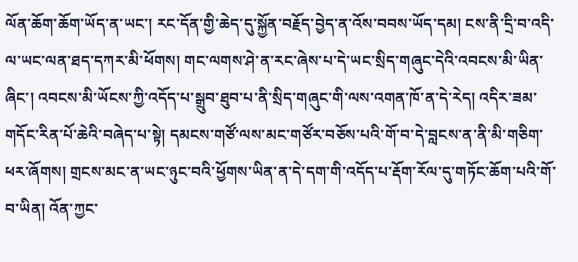ལོན་ཆོག་ཆོག་ཡོད་ན་ཡང་། རང་དོན་གྱི་ཆེད་དུ་སྐྱོན་བརྗོད་བྱེད་ན་འོས་བབས་ཡོད་དམ། ངས་ནི་དྲི་བ་འདི་ལ་ཡང་ལན་ཐད་དཀར་མི་ཕོགས། གང་ལགས་ཤེ་ན་རང་ཞེས་པ་དེ་ཡང་སྲིད་གཞུང་དེའི་འབངས་མི་ཡིན་ཞིང་། འབངས་མི་ཡོངས་ཀྱི་འདོད་པ་སྒྲུབ་ཐུབ་པ་ནི་སྲིད་གཞུང་གི་ལས་འགན་ཁོ་ན་དེ་རེད། འདིར་ཟམ་གདོང་རིན་པོ་ཆེའི་བཞེད་པ་སྟེ། དམངས་གཙོ་ལས་མང་གཙོར་བཅོས་པའི་གོ་བ་དེ་བླངས་ན་ནི་མི་གཅིག་ཕར་ཞོགས། གྲངས་མང་ན་ཡང་ཉུང་བའི་ཕྱོགས་ཡིན་ན་དེ་དག་གི་འདོད་པ་རྡོག་རོལ་དུ་གཏོང་ཆོག་པའི་གོ་བ་ཡིན། འོན་ཀྱང་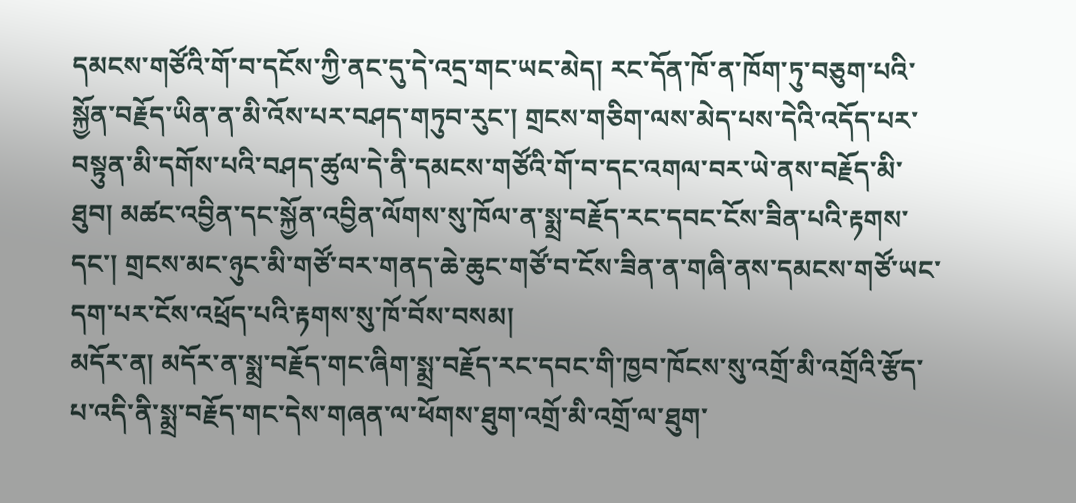དམངས་གཙོའི་གོ་བ་དངོས་ཀྱི་ནང་དུ་དེ་འདྲ་གང་ཡང་མེད། རང་དོན་ཁོ་ན་ཁོག་ཏུ་བཅུག་པའི་སྐྱོན་བརྗོད་ཡིན་ན་མི་འོས་པར་བཤད་གཏུབ་རུང་། གྲངས་གཅིག་ལས་མེད་པས་དེའི་འདོད་པར་བསྟུན་མི་དགོས་པའི་བཤད་ཚུལ་དེ་ནི་དམངས་གཙོའི་གོ་བ་དང་འགལ་བར་ཡེ་ནས་བརྗོད་མི་ཐུབ། མཚང་འབྱིན་དང་སྐྱོན་འབྱིན་ལོགས་སུ་ཁོལ་ན་སྨྲ་བརྗོད་རང་དབང་ངོས་ཟིན་པའི་རྟགས་དང་། གྲངས་མང་ཉུང་མི་གཙོ་བར་གནད་ཆེ་ཆུང་གཙོ་བ་ངོས་ཟིན་ན་གཞི་ནས་དམངས་གཙོ་ཡང་དག་པར་ངོས་འཕྲོད་པའི་རྟགས་སུ་ཁོ་བོས་བསམ།
མདོར་ན། མདོར་ན་སྨྲ་བརྗོད་གང་ཞིག་སྨྲ་བརྗོད་རང་དབང་གི་ཁྱབ་ཁོངས་སུ་འགྲོ་མི་འགྲོའི་རྩོད་པ་འདི་ནི་སྨྲ་བརྗོད་གང་དེས་གཞན་ལ་ཕོགས་ཐུག་འགྲོ་མི་འགྲོ་ལ་ཐུག་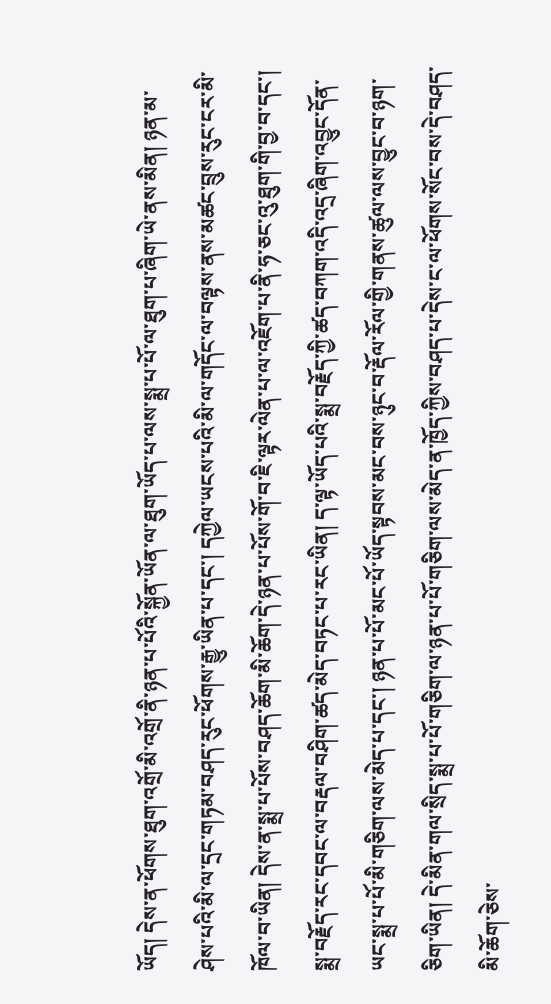ཡོད། དེས་ན་ཕོགས་ཐུག་འགྲོ་མི་འགྲོ་ནི་ཉན་པ་པོའི་སྐྱོན་ཡོན་ལ་ཐུག་ཡོད་པ་ལས་སྨྲ་པ་པོ་ལ་ཐུག་པ་ཞིག་ཡེ་ནས་མིན། ཉན་མ་ཤེས་པའི་མི་ལ་དྲང་གཏམ་བཤད་རུང་ཕོགས་རྒྱུ་ཡིན་པ་དང་། དཀྱེལ་ཡངས་པའི་མི་ལ་གདོང་ལ་བལྟས་ནས་མཚང་བྲུས་རུང་ངར་མི་ཁོལ་བ་ཡིན། དེས་ན་སྨྲ་པ་པོས་བཤད་ཆོག་མི་ཆོག་དེ་ཉན་པ་པོས་གོ་བ་ཇི་ལྟར་ལེན་པ་ལ་འཇོག་པ་ནི་ཧ་ཅང་འུ་ཐུག་གི་བྱ་བ་དང་། སྨྲ་བརྗོད་རང་དབང་ལ་བརྡལ་བཤིག་ཚད་མེད་བཏང་པ་རང་ཡིན། ད་ལྟ་ཡོད་པའི་སྨྲ་བརྗོད་ཀྱི་ཚད་བཀག་འདི་འདྲ་ཞིག་འབྱུང་དོན་ཡང་སྨྲ་པ་པོ་མི་གཅིག་ལས་མེད་པ་དང་། ཉན་པ་པོ་མང་པོ་ཡོད་སྟབས་མང་བས་ཉུང་བ་རྡོལ་རོལ་གྱི་གནས་ཚུལ་ལས་བྱུང་བ་ཉག་ཅིག་ཡིན། དེ་མིན་གལ་སྲིད་སྨྲ་པ་པོ་གཅིག་ལ་ཉན་པ་པོ་གཅིག་ལས་མེད་ན་ཁྱོད་ཀྱིས་བཤད་པ་དེས་ང་ལ་ཕོགས་སོང་བས་དེ་བཤད་མི་ཆོག་ཅེས་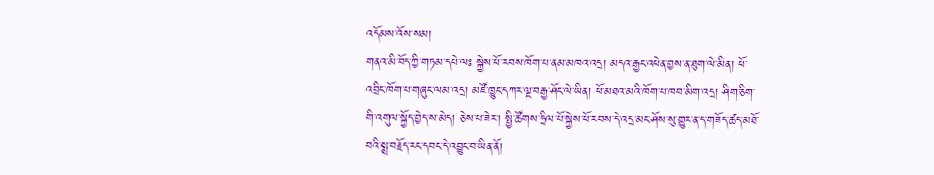འདོམས་འོས་སམ།
གནའ་མི་བོད་ཀྱི་གཏམ་དཔེ་ལཿ སྐྱེས་ཕོ་རབས་ཁོག་པ་ནམ་མཁའ་འདྲ། མདའ་རྒྱང་འཕེན་བྱས་ན་ཐུག་ལེ་མིན། ཕོ་འབྲིང་ཁོག་པ་གཞུང་ལམ་འདྲ། མཛོ་ཁྱུང་དཀར་ལྔ་བརྒྱ་ཤོང་ལེ་ཡིན། ཕོ་མཐའ་མའི་ཁོག་པ་ཁབ་མིག་འདྲ། ཤིག་ཅིག་གི་འགུལ་སྐྱོད་བྱེད་ས་མེད། ཅེས་པ་ཟེར་། སྤྱི་ཚོགས་ཧྲིལ་པོ་སྐྱེས་ཕོ་རབས་དེ་འདྲ་མང་ཤོས་སུ་གྱུར་ན་ད་གཟོད་ཚད་མཐོ་བའི་སྨྲ་བརྗོད་རང་དབང་དེ་འབྱུང་བ་ཡིན་ནོ།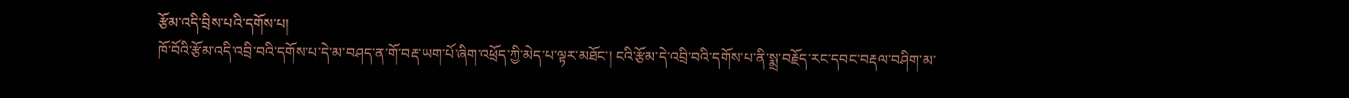རྩོམ་འདི་བྲིས་པའི་དགོས་པ།
ཁོ་བོའི་རྩོམ་འདི་འབྲི་བའི་དགོས་པ་དེ་མ་བཤད་ན་གོ་བརྡ་ཡག་པོ་ཞིག་འཕྲོད་ཀྱི་མེད་པ་ལྟར་མཐོང་། ངའི་རྩོམ་དེ་འབྲི་བའི་དགོས་པ་ནི་སྨྲ་བརྗོད་རང་དབང་བརྡལ་བཤིག་མ་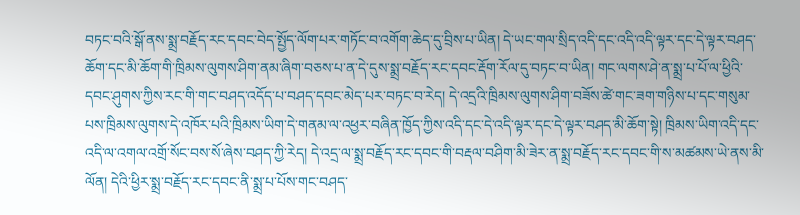བཏང་བའི་སྒོ་ནས་སྨྲ་བརྗོད་རང་དབང་བེད་སྤྱོད་ལོག་པར་གཏོང་བ་འགོག་ཆེད་དུ་བྲིས་པ་ཡིན། དེ་ཡང་གལ་སྲིད་འདི་དང་འདི་འདི་ལྟར་དང་དེ་ལྟར་བཤད་ཆོག་དང་མི་ཆོག་གི་ཁྲིམས་ལུགས་ཤིག་ནམ་ཞིག་བཅས་པ་ན་དེ་དུས་སྨྲ་བརྗོད་རང་དབང་རྡོག་རོལ་དུ་བཏང་བ་ཡིན། གང་ལགས་ཤེ་ན་སྨྲ་པ་པོ་ལ་ཕྱིའི་དབང་ཤུགས་ཀྱིས་རང་གི་གང་བཤད་འདོད་པ་བཤད་དབང་མེད་པར་བཏང་བ་རེད། དེ་འདྲའི་ཁྲིམས་ལུགས་ཤིག་བཟོས་ཚེ་གང་ཟག་གཉིས་པ་དང་གསུམ་པས་ཁྲིམས་ལུགས་དེ་འཁོར་པའི་ཁྲིམས་ཡིག་དེ་གནམ་ལ་འཕྱར་བཞིན་ཁྱོད་ཀྱིས་འདི་དང་དེ་འདི་ལྟར་དང་དེ་ལྟར་བཤད་མི་ཆོག་སྟེ། ཁྲིམས་ཡིག་འདི་དང་འདི་ལ་འགལ་འགྲོ་སོང་བས་སོ་ཞེས་བཤད་ཀྱི་རེད། དེ་འདྲ་ལ་སྨྲ་བརྗོད་རང་དབང་གི་བརྡལ་བཤིག་མི་ཟེར་ན་སྨྲ་བརྗོད་རང་དབང་གི་ས་མཚམས་ཡེ་ནས་མི་ལོན། དེའི་ཕྱིར་སྨྲ་བརྗོད་རང་དབང་ནི་སྨྲ་པ་པོས་གང་བཤད་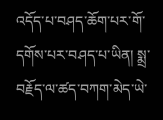འདོད་པ་བཤད་ཆོག་པར་གོ་དགོས་པར་བཤད་པ་ཡིན། སྨྲ་བརྗོད་ལ་ཚད་བཀག་མེད་ཡེ་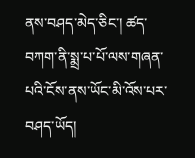ནས་བཤད་མེད་ཅིང་། ཚད་བཀག་ནི་སྨྲ་པ་པོ་ལས་གཞན་པའི་ངོས་ནས་ཡོང་མི་འོས་པར་བཤད་ཡོད།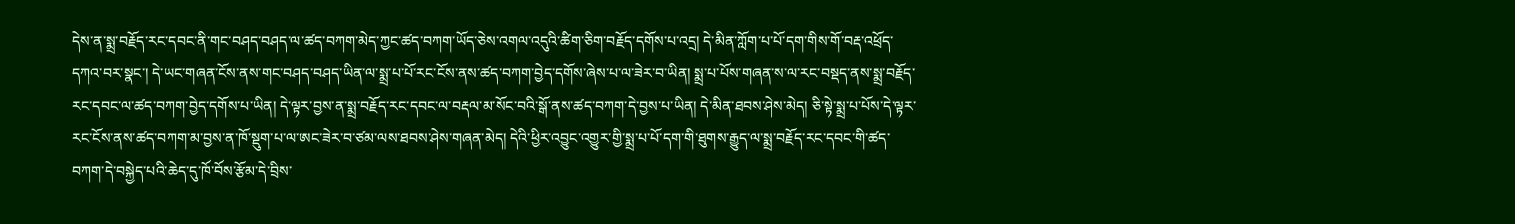དེས་ན་སྨྲ་བརྗོད་རང་དབང་ནི་གང་བཤད་བཤད་ལ་ཚད་བཀག་མེད་ཀྱང་ཚད་བཀག་ཡོད་ཅེས་འགལ་འདུའི་ཚིག་ཅིག་བརྗོད་དགོས་པ་འདྲ། དེ་མིན་ཀློག་པ་པོ་དག་གིས་གོ་བརྡ་འཕྲོད་དཀའ་བར་སྣང་། དེ་ཡང་གཞན་ངོས་ནས་གང་བཤད་བཤད་ཡིན་ལ་སྨྲ་པ་པོ་རང་ངོས་ནས་ཚད་བཀག་བྱེད་དགོས་ཞེས་པ་ལ་ཟེར་བ་ཡིན། སྨྲ་པ་པོས་གཞན་ས་ལ་རང་བསྡད་ནས་སྨྲ་བརྗོད་རང་དབང་ལ་ཚད་བཀག་བྱེད་དགོས་པ་ཡིན། དེ་ལྟར་བྱས་ན་སྨྲ་བརྗོད་རང་དབང་ལ་བརྡལ་མ་སོང་བའི་སྒོ་ནས་ཚད་བཀག་དེ་བྱས་པ་ཡིན། དེ་མིན་ཐབས་ཤེས་མེད། ཅི་སྟེ་སྨྲ་པ་པོས་དེ་ལྟར་རང་ངོས་ནས་ཚད་བཀག་མ་བྱས་ན་ཁོ་སྡུག་པ་ལ་ཨང་ཟེར་བ་ཙམ་ལས་ཐབས་ཤེས་གཞན་མེད། དེའི་ཕྱིར་འབྱུང་འགྱུར་གྱི་སྨྲ་པ་པོ་དག་གི་ཐུགས་རྒྱུད་ལ་སྨྲ་བརྗོད་རང་དབང་གི་ཚད་བཀག་དེ་བསྐྱེད་པའི་ཆེད་དུ་ཁོ་བོས་རྩོམ་དེ་བྲིས་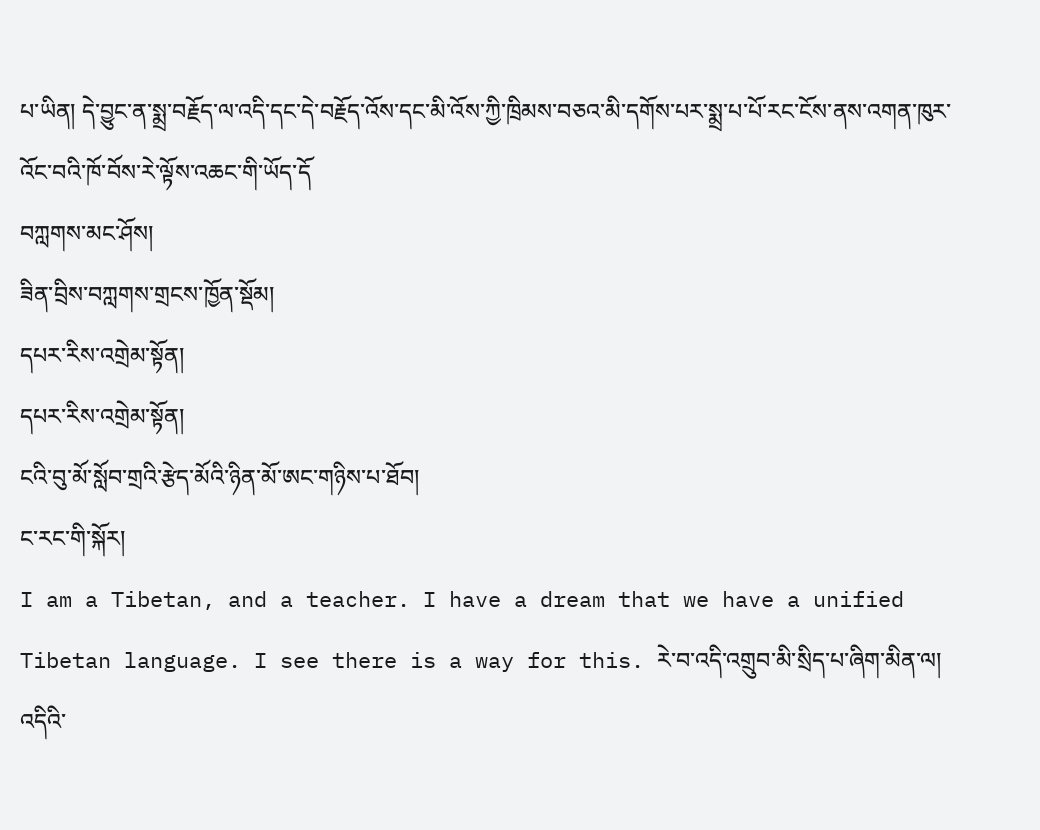པ་ཡིན། དེ་བྱུང་ན་སྨྲ་བརྗོད་ལ་འདི་དང་དེ་བརྗོད་འོས་དང་མི་འོས་ཀྱི་ཁྲིམས་བཅའ་མི་དགོས་པར་སྨྲ་པ་པོ་རང་ངོས་ནས་འགན་ཁུར་འོང་བའི་ཁོ་བོས་རེ་ལྟོས་འཆང་གི་ཡོད་དོ
བཀླགས་མང་ཤོས།
ཟིན་བྲིས་བཀླགས་གྲངས་ཁྱོན་སྡོམ།
དཔར་རིས་འགྲེམ་སྟོན།
དཔར་རིས་འགྲེམ་སྟོན།
ངའི་བུ་མོ་སློབ་གྲའི་རྩེད་མོའི་ཉིན་མོ་ཨང་གཉིས་པ་ཐོབ།
ང་རང་གི་སྐོར།
I am a Tibetan, and a teacher. I have a dream that we have a unified Tibetan language. I see there is a way for this. རེ་བ་འདི་འགྲུབ་མི་སྲིད་པ་ཞིག་མིན་ལ། འདིའི་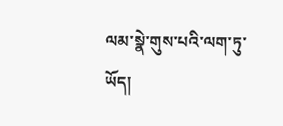ལམ་སྣེ་གུས་པའི་ལག་ཏུ་ཡོད།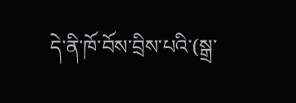དེ་ནི་ཁོ་བོས་བྲིས་པའི་(སྒྲ་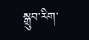སྒྲུབ་རིག་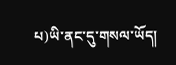པ)ཡི་ནང་དུ་གསལ་ཡོད།